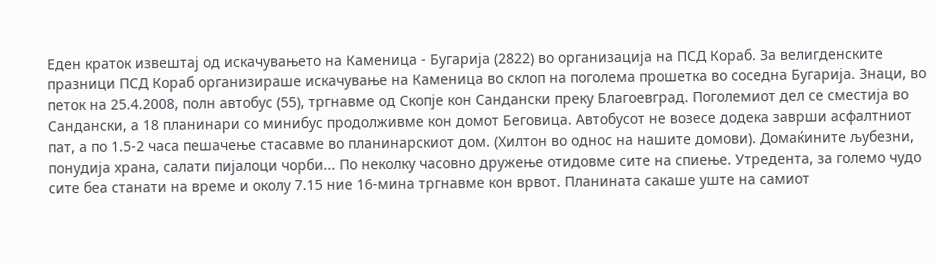Еден краток извештај од искачувањето на Каменица - Бугарија (2822) во организација на ПСД Кораб. За велигденските празници ПСД Кораб организираше искачување на Каменица во склоп на поголема прошетка во соседна Бугарија. Знаци, во петок на 25.4.2008, полн автобус (55), тргнавме од Скопје кон Сандански преку Благоевград. Поголемиот дел се сместија во Сандански, а 18 планинари со минибус продолживме кон домот Беговица. Автобусот не возесе додека заврши асфалтниот пат, а по 1.5-2 часа пешачење стасавме во планинарскиот дом. (Хилтон во однос на нашите домови). Домаќините љубезни, понудија храна, салати пијалоци чорби... По неколку часовно дружење отидовме сите на спиење. Утредента, за големо чудо сите беа станати на време и околу 7.15 ние 16-мина тргнавме кон врвот. Планината сакаше уште на самиот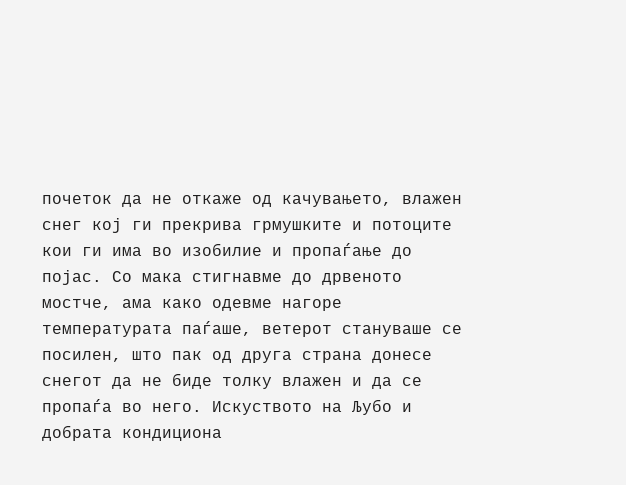почеток да не откаже од качувањето, влажен снег кој ги прекрива грмушките и потоците кои ги има во изобилие и пропаѓање до појас. Со мака стигнавме до дрвеното мостче, ама како одевме нагоре температурата паѓаше, ветерот стануваше се посилен, што пак од друга страна донесе снегот да не биде толку влажен и да се пропаѓа во него. Искуството на Љубо и добрата кондициона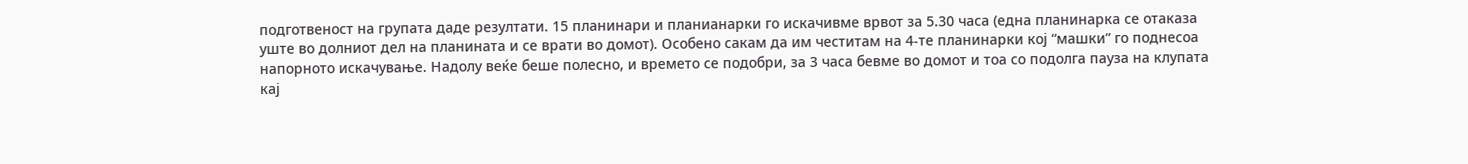подготвеност на групата даде резултати. 15 планинари и планианарки го искачивме врвот за 5.30 часа (една планинарка се отаказа уште во долниот дел на планината и се врати во домот). Особено сакам да им честитам на 4-те планинарки кој “машки” го поднесоа напорното искачување. Надолу веќе беше полесно, и времето се подобри, за 3 часа бевме во домот и тоа со подолга пауза на клупата кај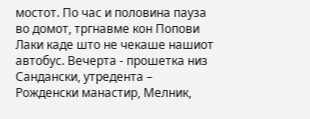мостот. По час и половина пауза во домот, тргнавме кон Попови Лаки каде што не чекаше нашиот автобус. Вечерта - прошетка низ Сандански, утредента – Рожденски манастир, Мелник,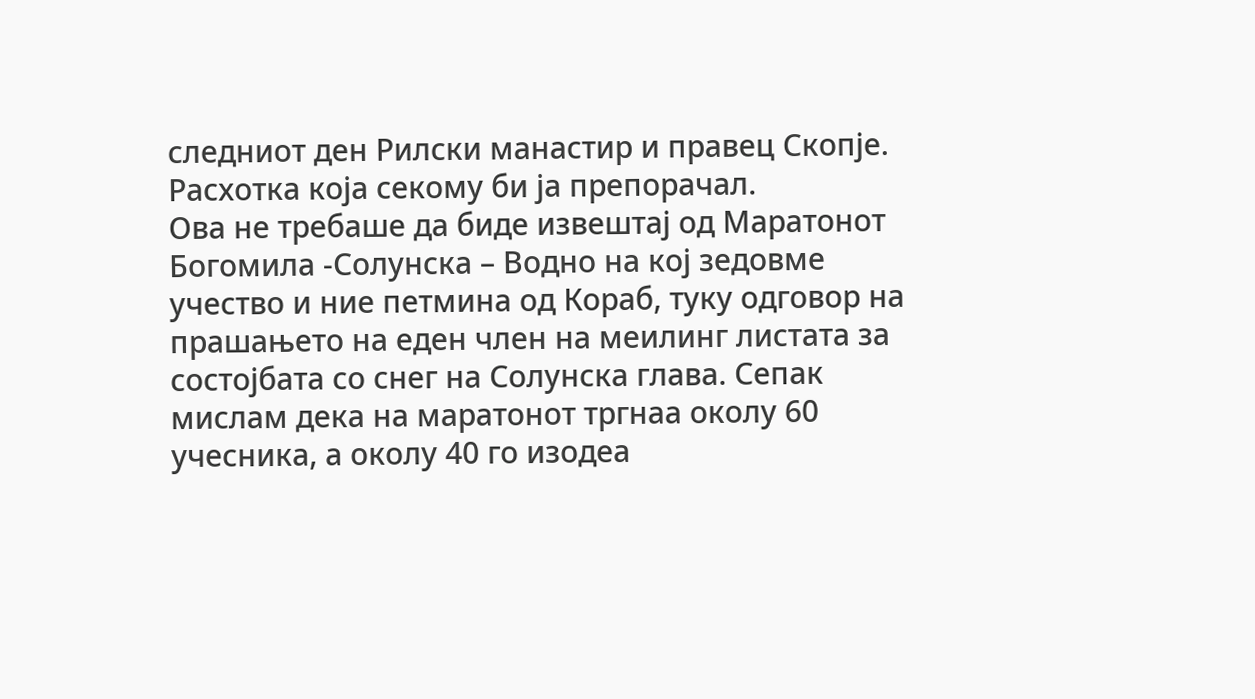следниот ден Рилски манастир и правец Скопје.
Расхотка која секому би ја препорачал.
Ова не требаше да биде извештај од Маратонот Богомила -Солунска – Водно на кој зедовме учество и ние петмина од Кораб, туку одговор на прашањето на еден член на меилинг листата за состојбата со снег на Солунска глава. Сепак мислам дека на маратонот тргнаа околу 60 учесника, а околу 40 го изодеа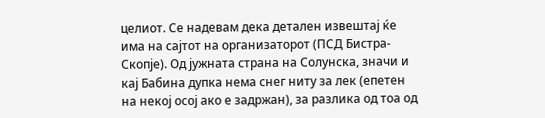целиот. Се надевам дека детален извештај ќе има на сајтот на организаторот (ПСД Бистра-Скопје). Од јужната страна на Солунска, значи и кај Бабина дупка нема снег ниту за лек (епетен на некој осој ако е задржан), за разлика од тоа од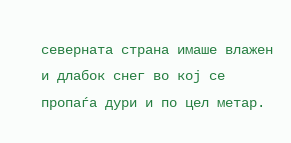северната страна имаше влажен и длабок снег во кој се пропаѓа дури и по цел метар.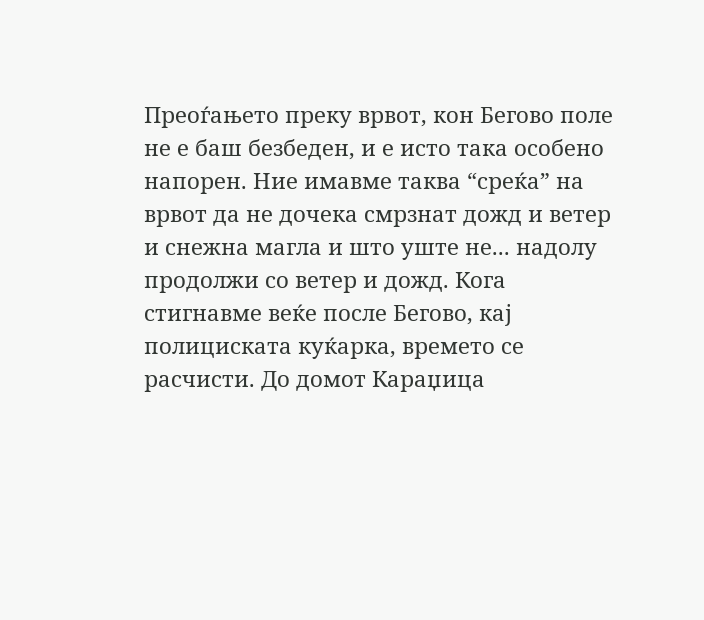Преоѓањето преку врвот, кон Бегово поле не е баш безбеден, и е исто така особено напорен. Ние имавме таква “среќа” на врвот да не дочека смрзнат дожд и ветер и снежна магла и што уште не... надолу продолжи со ветер и дожд. Кога стигнавме веќе после Бегово, кај полициската куќарка, времето се расчисти. До домот Караџица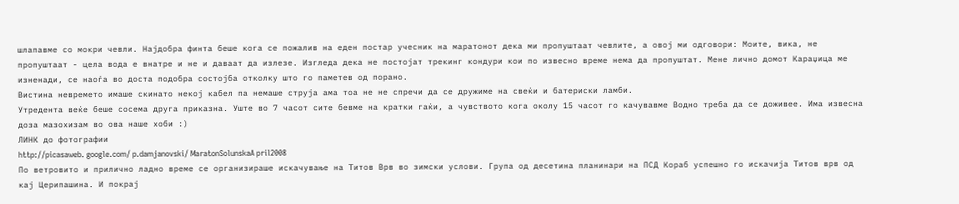шлапавме со мокри чевли. Најдобра финта беше кога се пожалив на еден постар учесник на маратонот дека ми пропуштаат чевлите, а овој ми одговори: Моите, вика, не пропуштаат - цела вода е внатре и не и даваат да излезе. Изгледа дека не постојат трекинг кондури кои по извесно време нема да пропуштат. Мене лично домот Караџица ме изненади, се наоѓа во доста подобра состојба отколку што го паметев од порано.
Вистина невремето имаше скинато некој кабел па немаше струја ама тоа не не спречи да се дружиме на свеќи и батериски ламби.
Утредента веќе беше сосема друга приказна. Уште во 7 часот сите бевме на кратки гаќи, а чувството кога околу 15 часот го качувавме Водно треба да се доживее. Има извесна доза мазохизам во ова наше хоби :)
ЛИНК до фотографии
http://picasaweb. google.com/ p.damjanovski/ MaratonSolunskaA pril2008
По ветровито и прилично ладно време се организираше искачување на Титов Врв во зимски услови. Група од десетина планинари на ПСД Кораб успешно го искачија Титов врв од кај Церипашина. И покрај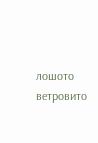лошото ветровито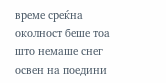време среќна околност беше тоа што немаше снег освен на поедини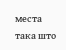места така што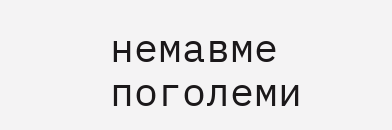немавме поголеми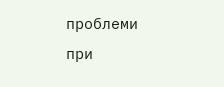проблеми при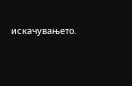искачувањето.